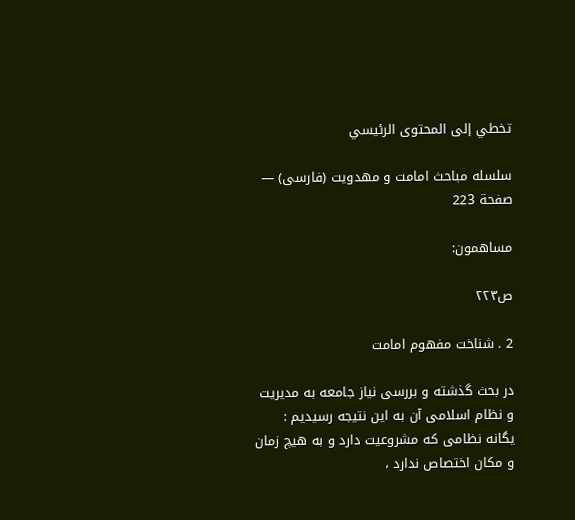تخطي إلى المحتوى الرئيسي

سلسله مباحث امامت و مهدويت (فارسى) — صفحة 223

مساهمون:

ص٢٢٣

2 . شناخت مفهوم امامت

در بحث گذشته و بررسى نياز جامعه به مديريت و نظام اسلامى آن به اين نتيجه رسيديم : يگانه نظامى كه مشروعيت دارد و به هيچ زمان و مكان اختصاص ندارد ،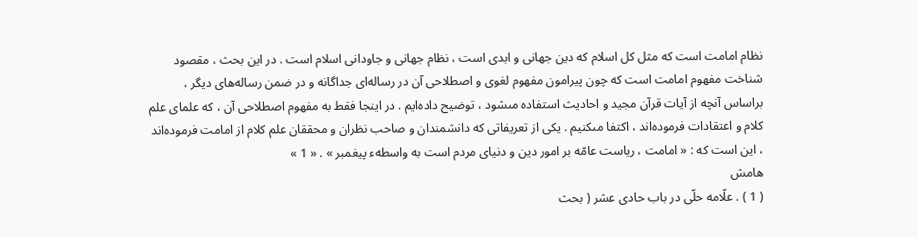نظام امامت است كه مثل كل اسلام كه دين جهانى و ابدى است ، نظام جهانى و جاودانى اسلام است . در اين بحث ، مقصود شناخت مفهوم امامت است كه چون پيرامون مفهوم لغوى و اصطلاحى آن در رساله‌اى جداگانه و در ضمن رساله‌هاى ديگر ، براساس آنچه از آيات قرآن مجيد و احاديث استفاده مىشود ، توضيح داده‌ايم . در اينجا فقط به مفهوم اصطلاحى آن ، كه علماى علم كلام و اعتقادات فرموده‌اند ، اكتفا مىكنيم . يكى از تعريفاتى كه دانشمندان و صاحب نظران و محققان علم كلام از امامت فرموده‌اند ، اين است كه : « امامت ، رياست عامّه بر امور دين و دنياى مردم است به واسطهء پيغمبر » . « 1 »
هامش
( 1 ) . علّامه حلّى در باب حادى عشر ( بحث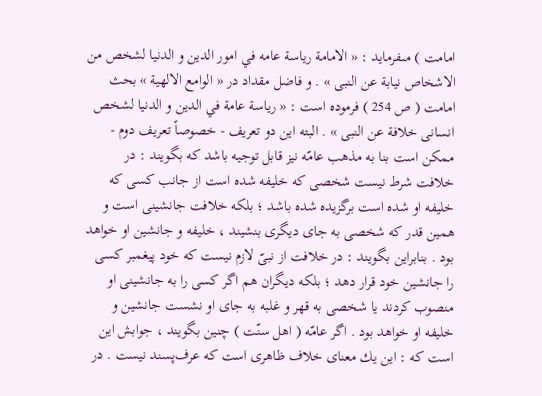امامت ) مىفرمايد : « الامامة رياسة عامه في امور الدين و الدنيا لشخص من الاشخاص نيابة عن النبى » . و فاضل مقداد در « الوامع الالهية » بحث امامت ( ص 254 ) فرموده است : « رياسة عامة في الدين و الدنيا لشخص انسانى خلافة عن النبى » . البته اين دو تعريف - خصوصاً تعريف دوم - ممكن است بنا به مذهب عامّه نيز قابل توجيه باشد كه بگويند : در خلافت شرط نيست شخصى كه خليفه شده است از جانب كسى كه خليفه او شده است برگزيده شده باشد ؛ بلكه خلافت جانشينى است و همين قدر كه شخصى به جاى ديگرى بنشيند ، خليفه و جانشين او خواهد بود . بنابراين بگويند : در خلافت از نبىّ لازم نيست كه خود پيغمبر كسى را جانشين خود قرار دهد ؛ بلكه ديگران هم اگر كسى را به جانشينى او منصوب كردند يا شخصى به قهر و غلبه به جاى او نشست جانشين و خليفه او خواهد بود . اگر عامّه ( اهل سنّت ) چنين بگويند ، جوابش اين است كه : اين يك معناى خلاف ظاهرى است كه عرف‌پسند نيست . در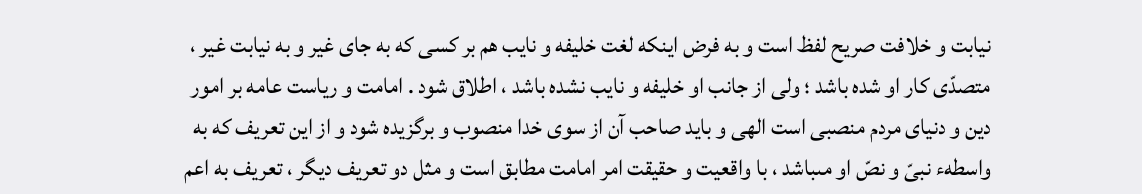نيابت و خلافت صريح لفظ است و به فرض اينكه لغت خليفه و نايب هم بر كسى كه به جاى غير و به نيابت غير ، متصدّى كار او شده باشد ؛ ولى از جانب او خليفه و نايب نشده باشد ، اطلاق شود . امامت و رياست عامه بر امور دين و دنياى مردم منصبى است الهى و بايد صاحب آن از سوى خدا منصوب و برگزيده شود و از اين تعريف كه به واسطهء نبىّ و نصّ او مىباشد ، با واقعيت و حقيقت امر امامت مطابق است و مثل دو تعريف ديگر ، تعريف به اعم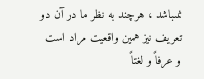نمىباشد ، هرچند به نظر ما در آن دو تعريف نيز همين واقعيت مراد است و عرفاً و لغتاً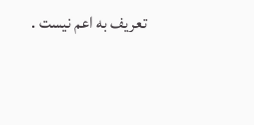تعريف به اعم نيست .